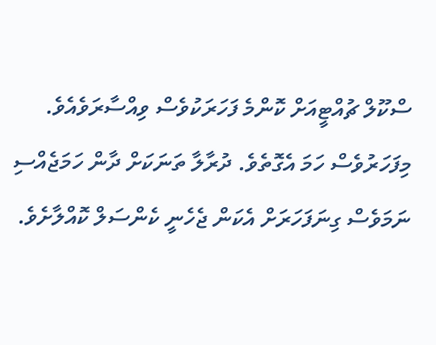ސްކޫލް ޗުއްޓީއަށް ކޮންމެ ފަހަރަކުވެސް ވިއްސާރަވެއެވެ. މިފަހަރުވެސް ހަމަ އެގޮތެވެ. ދުރާލާ ތަނަކަށް ދާން ހަމަޖެއްސި ނަމަވެސް ގިނަފަހަރަށް އެކަން ޖެހެނީ ކެންސަލް ކޮއްލާށެވެ.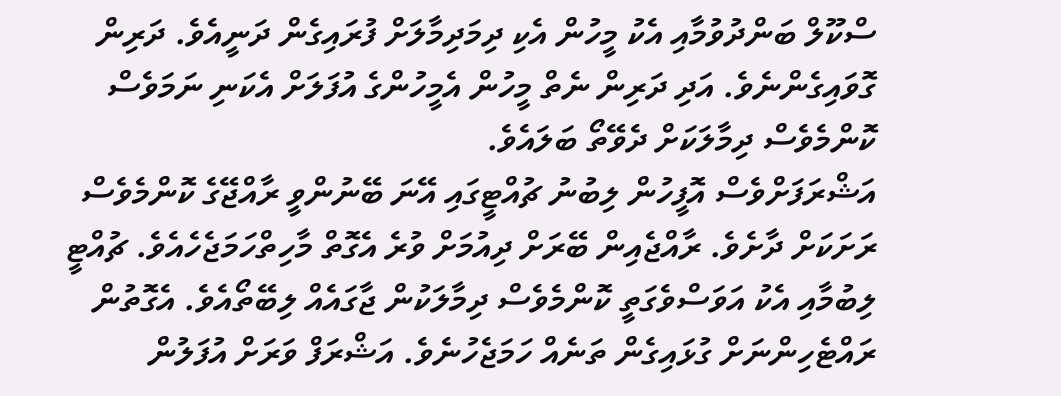ސްކޫލް ބަންދުވުމާއި އެކު މީހުން އެކި ދިމަދިމާލަށް ފުރައިގެން ދަނީއެވެ. ދަރިން ގޮވައިގެންނެވެ. އަދި ދަރިން ނެތް މީހުން އެމީހުންގެ އުފަލަށް އެކަނި ނަމަވެސް ކޮންމެވެސް ދިމާލަކަށް ދެވޭތޯ ބަލައެވެ.
އަޝްރަފަށްވެސް އޮފީހުން ލިބުނު ޗުއްޓީގައި އޭނަ ބޭނުންވީ ރާއްޖޭގެ ކޮންމެވެސް ރަށަކަށް ދާށެވެ. ރާއްޖެއިން ބޭރަށް ދިއުމަށް ވުރެ އެގޮތް މާހިތްހަމަޖެހެއެވެ. ޗުއްޓީ ލިބުމާއި އެކު އަވަސްވެގަތީ ކޮންމެވެސް ދިމާލަކުން ޖާގައެއް ލިބޭތޯއެވެ. އެގޮތުން ރައްޓެހިންނަށް ގުޅައިގެން ތަނެއް ހަމަޖެހުނެވެ. އަޝްރަފް ވަރަށް އުފަލުން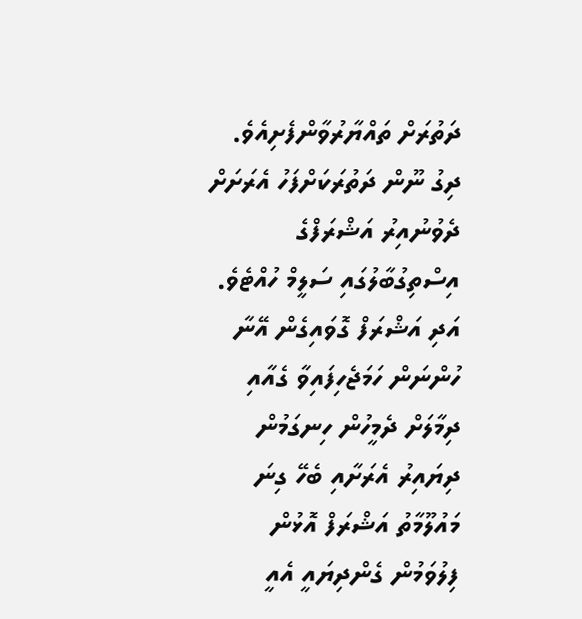ދަތުރަށް ތައްޔާރުވާންފެށިއެވެ.
ދިގު ނޫން ދަތުރަކަށްފަހު އެރަށަށް ދެވުނުއިރު އަޝްރަފްގެ އިސްތިގުބާލުގައި ސަލީމް ހުއްޓެވެ. އަދި އަޝްރަފް ގޮވައިގެން އޭނާ ހުންނަން ހަމަޖެހިފައިވާ ގެއާއި ދިމާލަށް ދެމީހުން ހިނގަމުން ދިޔައިރު އެރަށާއި ބެހޭ ގިނަ މައުލޫމާތު އަޝްރަފް އޮޅުން ފިލުވަމުން ގެންދިޔައީ އެއީ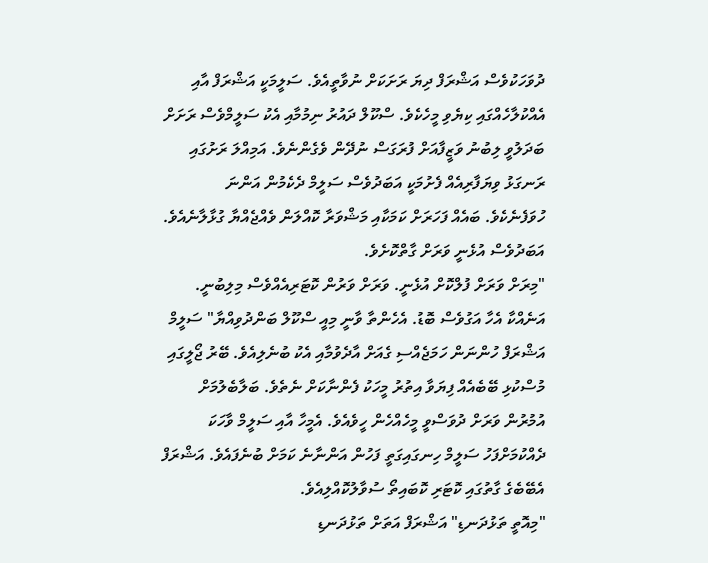ދުވަހަކުވެސް އަޝްރަފް ދިޔަ ރަށަކަށް ނުވާތީއެވެ. ސަލީމަކީ އަޝްރަފް އާއި އެއްކުލާހެއްގައި ކިޔެވި މީހެކެވެ. ސްކޫލް ދައުރު ނިމުމާއި އެކު ސަލީމްވެސް ރަށަށް ބަދަލުވީ ލިބުނު ވަޒީފާއަށް ފުރަގަސް ނުދޭން ވެގެންނެވެ. އަމިއްލަ ރަށުގައި ރަނގަޅު ވިޔަފާރިއެއް ފެށުމަކީ އަބަދުވެސް ސަލީމް ދެކެމުން އަންނަ ހުވަފެނެކެވެ. ބައެއް ފަހަރަށް ކަމަކާއި މަޝްވަރާ ކޮއްލަން ވެއްޖެއްޔާ ގުޅާލާނެއެވެ. އަބަދުވެސް އުޅެނީ ވަރަށް ގާތްކޮށެވެ.
"މިރަށް ވަރަށް ފުލްކޮށް އުޅެނީ. ވަރަށް ވަރުން ކޮޓަރިއެއްވެސް މިލިބުނީ. އަނެއްކާ އެހާ އަގުވެސް ބޮޑު. އެހެންތާ ވާނީ މިއީ ސްކޫލް ބަންދުވިއްޔާ" ސަލީމް އަޝްރަފް ހުންނަން ހަމަޖެއްސި ގެއަށް އާދެވުމާއި އެކު ބުނެލިއެވެ. ބޭރު ޖޯލީގައި މުސްކުޅި ބޭބެއެއް ފިޔަވާ އިތުރު މީހަކު ފެންނާކަށް ނެތެވެ. ބަލާބެލުމަށް އުމުރުން ވަރަށް ދުވަސްވީ މީހެއްހެން ހީވެއެވެ. އެމީހާ އާއި ސަލީމް ވާހަކަ ދެއްކުމަށްފަހު ސަލީމް ހިނގައިގަތީ ފަހުން އަންނާނެ ކަމަށް ބުނެފައެވެ. އަޝްރަފް އެބޭބެގެ ގާތުގައި ކޮޓަރި ކޮބައިތޯ ސުވާލުކޮއްލިއެވެ.
"މިއޮތީ ތަޅުދަނޑި" އަޝްރަފް އަތަށް ތަޅުދަނޑި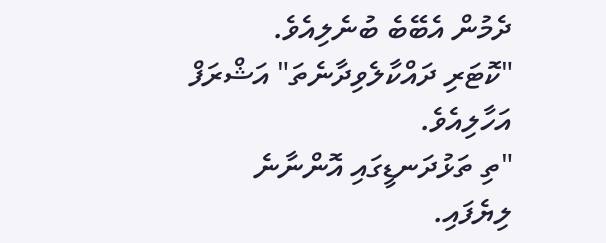ދެމުން އެބޭބެ ބުނެލިއެވެ.
"ކޮޓަރި ދައްކާލެވިދާނެތަ" އަޝްރަފް އަހާލިއެވެ.
"ތި ތަޅުދަނޑީގައި އޮންނާނެ ލިޔެފައި.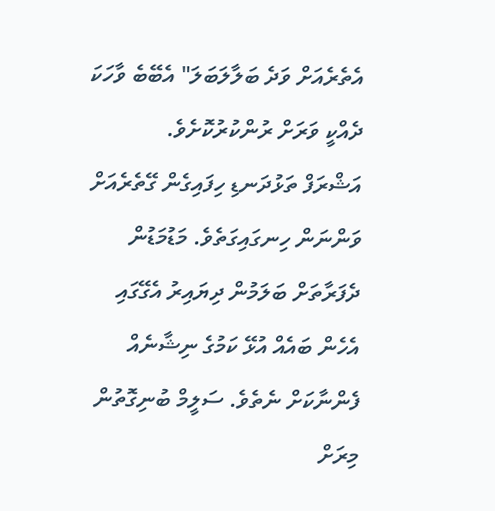އެތެރެއަށް ވަދެ ބަލާލަބަލަ" އެބޭބެ ވާހަކަ ދެއްކީ ވަރަށް ރުންކުރުކޮށެވެ.
އަޝްރަފް ތަޅުދަނޑި ހިފައިގެން ގޭތެރެއަށް ވަންނަން ހިނގައިގަތެވެ. މަޑުމަޑުން ދެފަރާތަށް ބަލަމުން ދިޔައިރު އެގޭގައި އެހެން ބައެއް އުޅޭ ކަމުގެ ނިޝާނެއް ފެންނާކަށް ނެތެވެ. ސަލީމް ބުނިގޮތުން މިރަށް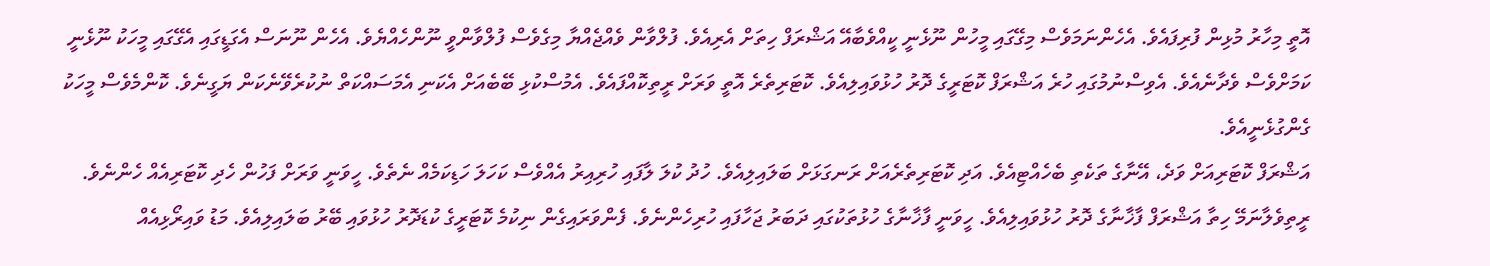އޮތީ މިހާރު މުޅިން ފުރިފައެވެ. އެހެންނަމަވެސް މިގޭގައި މީހުން ނޫޅެނީ ކީއްވެބާއޭ އަޝްރަފް ހިތަށް އެރިއެވެ. ފުލްވާން ވެއްޖެއްޔާ މިގެވެސް ފުލްވާންވީ ނޫންހެއްޔެވެ. އެހެން ނޫނަސް އެގަޑީގައި އެގޭގައި މީހަކު ނޫޅެނީ ކަމަށްވެސް ވެދާނެއެވެ. އެވިސްނުމުގައި ހުރެ އަޝްރަފް ކޮޓަރީގެ ދޮރު ހުޅުވައިލިއެވެ. ކޮޓަރިތެރެ އޮތީ ވަރަށް ރީތިކޮއްފައެވެ. އެމުސްކުޅި ބޭބެއަށް އެކަނި އެމަސައްކަތް ނުކުރެވޭނެކަން ޔަގީނެވެ. ކޮންމެވެސް މީހަކު ގެންގުޅެނީއެވެ.
އަޝްރަފް ކޮޓަރިއަށް ވަދެ، އޭނާގެ ތަކެތި ބެހެއްޓިއެވެ. އަދި ކޮޓަރިތެރެއަށް ރަނގަޅަށް ބަލައިލިއެވެ. ހުދު ކުލަ ލާފައި ހުރިއިރު އެއްވެސް ކަހަލަ ހަޑިކަމެއް ނެތެވެ. ހީވަނީ ވަރަށް ފަހުން ހެދި ކޮޓަރިއެއް ހެންނެވެ. ރީތިވެލާނަމޭ ހިތާ އަޝްރަފް ފާޚާނާގެ ދޮރު ހުޅުވައިލިއެވެ. ހީވަނީ ފާޚާނާގެ ހުޅުތަކުގައި ދަބަރު ޖަހާފައި ހުރިހެންނެވެ. ފެންވަރައިގެން ނިކުމެ ކޮޓަރީގެ ކުޑަދޮރު ހުޅުވައި ބޭރު ބަލައިލިއެވެ. މަޑު ވައިރޯޅިއެއް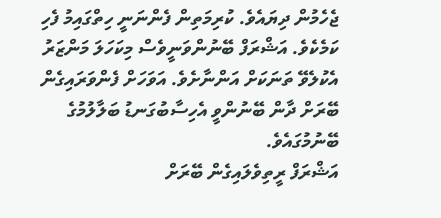ޖެހެމުން ދިޔައެވެ. ކުރިމަތިން ފެންނަނީ ހިތްގައިމު ފެހި ކަމެކެވެ. އަޝްރަފް ބޭނުންވަނީވެސް މިކަހަލަ މަންޒަރު އެކުލެވޭ ތަނަކަށް އަންނާށެވެ. އަވަހަށް ފެންވަރައިގެން ބޭރަށް ދާން ބޭނުންވީ އެހިސާބުގަނޑު ބަލާލުމުގެ ބޭނުމުގައެވެ.
އަޝްރަފް ރީތިވެލައިގެން ބޭރަށް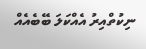ނިކުތްއިރު އެއްކަލަ ބޭބެއެއް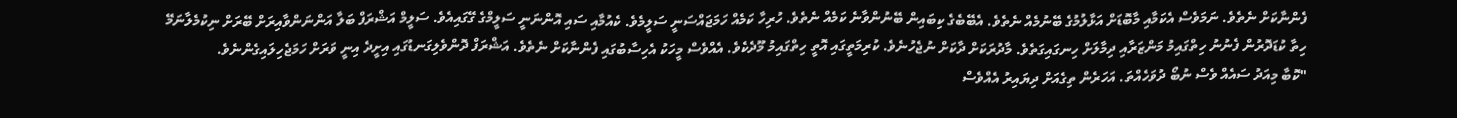ފެންނާކަށް ނެތެވެ. ނަމަވެސް އެކަމާއި މާބޮޑަށް އަޅާލުމުގެ ބޭނުމެއް ނެތެވެ. އެބޭބެގެ ކިބައިން ބޭނުންވާނެ ކަމެއް ނެތެވެ. ހުރިހާ ކަމެއް ހަމަޖައްސަނީ ސަލީމެވެ. ކެއުމާއި ސައި އޮންނަނީ ސަލީމްގެ ގޭގައިއެވެ. ސަލީމް އަޝްރަފް ބަލާ އަންނަންވާއިރަށް ބޭރަށް ނިކުމެލާނަމޭ ހިތާ ކުޑަދޮރުން ފެނުނު ހިތްގައިމު މަންޒަރާއި ދިމާލަށް ހިނގައިގަތެވެ. މާދުރަކަށް ދާކަށް ނުޖެހުނެވެ. ކުރިމަތީގައި އޮތީ ހިތްގައިމު މޫދެކެވެ. އެއްވެސް މީހަކު އެހިސާބުގައި ފެންނާކަށް ނެތެވެ. އަޝްރަފް ދޮންވެލިގަނޑުގައި އިށީދެ އިނީ ވަރަށް ހަމަޖެހިލައިގެންނެވެ.
"ކޮބާ މިއަދު ސައެއް ވެސް ނުބޯ ދުވަހެއްތަ. އަހަރެން ތިގެއަށް ދިޔައިރު އެއްވެސް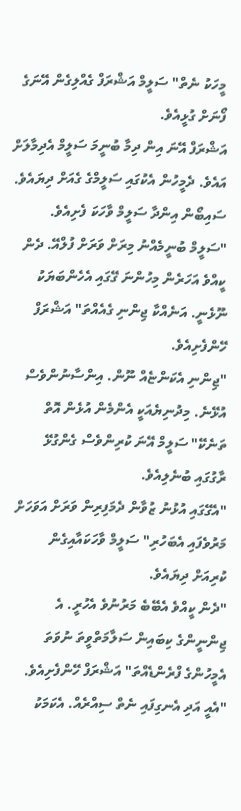މީހަކު ނެތް" ސަލީމް އަޝްރަފް ގެއްލިގެން އޭނަގެ ފޯނަށް ގުޅީއެވެ.
އަޝްރަފް އޭނަ އިން ދިމާ ބުނީމަ ސަލީމް އެދިމާލަށް އައެވެ. ދެމީހުން އެކުގައި ސަލީމްގެ ގެއަށް ދިޔައެވެ. ސައިބޯން އިންދާ ސަލީމް ވާހަކަ ފެށިއެވެ.
"ސަލީމް ބުނީމެއްނު މިރަށް ވަރަށް ފުލްއޭ. ދެން ކީއްވެ އަހަރެން މިހުންނަ ގޭގައި އެހެންބަޔަކު ނޫޅެނީ. އަނެއްކާ ޖިންނި ގެއެއްތަ" އަޝްރަފް ހޭންފެށިއެވެ.
"ޖިންނި އެކަންޏެއް ނޫން. އިންސާނުންވެސް އުޅޭނެ. މިދުނިޔެއަކީ އެންމެން އުޅެން އޮތް ތަނެކޭ" ސަލީމް އޭނަ ކުރިންވެސް ގެންގުޅޭ ރާގުގައި ބުނެލިއެވެ.
"އެގޭގައި އުޅުނު ޒުވާން ދެމަފިރިން ވަރަށް އަވަހަށް މަރުވެފައި އެބަހުރި" ސަލީމް ވާހަކައާއިގެން ކުރިއަށް ދިޔައެވެ.
"ދެން ކީއްވެ އެބޭބެ މަރުނުވެ އެހުރީ. އެ ޖިންނީންގެ ކިބައިން ސަލާމަތްވީތަ ނުވަތަ އެމީހުންގެ ފްރެންޑެއްތަ" އަޝްރަފް ހޭންފެށިއެވެ.
"އެއީ އަދި އެނގިފައި ނެތް ސިއްރެއް. އެކަމަކު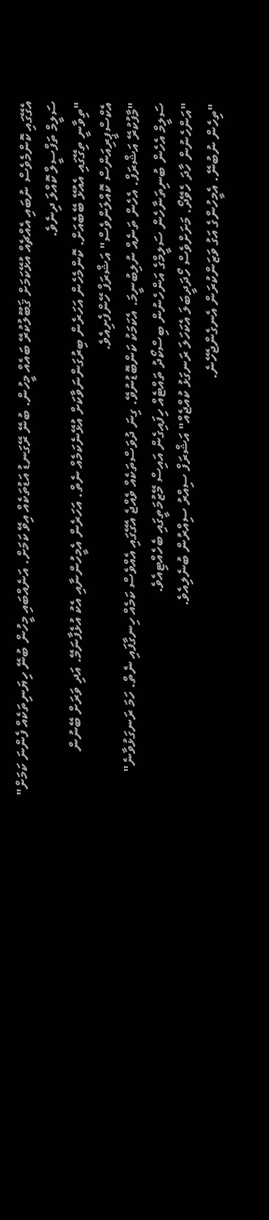އެގޭގައި ކޮންމެވެސް ނުބައި އެއްޗެއް އުޅޭކަމަށް ޤަބޫލުކުރޭ ބައެއް މީހުން. ބުނޭ ރޭގަނޑު އަޑުތަކެއް އިވޭ ކަމަށް. އަނެއްބައި މީހުން ބުނޭ ހިޔަނިތަކެއް ފެންނަ ކަމަށް" ސަލީމް ތަފްސީލް ކޮއްލަ ދިނެވެ.
"ތިވާނީ ތިގޭގައި އެއުޅޭ ބޭބެއަށް. ކޮންމެހެން އަހަރެން ބިރުގަންނަވާކަށް އުޅޭނެކަމެއް ނެތް. އަހަރެން އެމީހުންނާއި އެކު އުޅެފާނަމޭ. އަދި ވަރަށް ބޭނުން އެކްސްޕީރިއަންސް ކޮއްލަންވެސް" އަޝްރަފް ހޭންފެށިއެވެ.
"މާފުކުރޭ އަޝްރަފް. އެހެން ތަނެއް ނުލިބުނީމަ. އެކަމަކު ކަންބޮޑުނުވޭ. ގިނަ ދުވަސްތަކެއް ވެއްޖެ އެގޭގައި އެއްވެސް ކަމެއް ހިނގާފައި ނެތް. ހަމަ ރަނގަޅުވާނެ" ސަލީމް އެހެން ބުނިތަނާހެން ސަލީމްގެ އަންހެނުން ބިސްކޯދު ތައްޓެއް ހިފައިގެން އައިސް މޭޒުމަތީގައި ބެހެއްޓިއެވެ.
"އަންހެނުން ހާދަ ހެވޭދޯ. މަށަށްވެސް ހޯދަދީބަލަ އެކަހަލަ ރަނގަޅު ކުއްޖެއް" އަޝްރަފް ސިއްރު ސިއްރުން ބުނެލިއެވެ.
"ތިހެން ނުބުނޭ. އެމީހުންގެ އަގު ވަޒަންކުރަން އެނގެންޖެހޭނެ.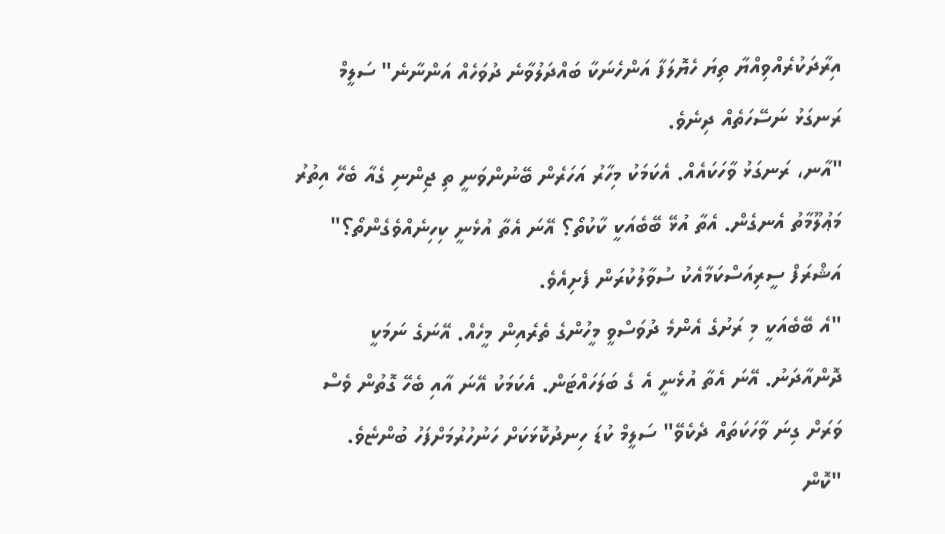އިރާދަކުރެއްވިއްޔާ ތިޔަ ހެޔޮލަފާ އަންހެނަކާ ބައްދަލުވާނެ ދުވަހެއް އަންނާނެ" ސަލީމް ރަނގަޅު ނަސޭހަތެއް ދިނެވެ.
"އާނ، ރަނގަޅު ވާހަކައެއް. އެކަމަކު މިހާރު އަހަރެން ބޭނުންވަނީ ތި ޖިންނި ގެއާ ބެހޭ އިތުރު މަޢުލޫމާތު އެނގެން. އެތާ އުޅޭ ބޭބެއަކީ ކާކުތޯ؟ އޭނަ އެތާ އުޅެނީ ކިހިނެއްވެގެންތޯ؟" އަޝްރަފް ސީރިއަސްކަމާއެކު ސުވާލުކުރަން ފެށިއެވެ.
"އެ ބޭބެއަކީ މި ރަށުގެ އެންމެ ދުވަސްވީ މީހުންގެ ތެރެއިން މީހެއް. އޭނަގެ ނަމަކީ ދޮންއާދަނު. އޭނަ އެތާ އުޅެނީ އެ ގެ ބަލަހައްޓަން. އެކަމަކު އޭނަ އާއި ބެހޭ ގޮތުން ވެސް ވަރަށް ގިނަ ވާހަކަތައް ދެކެވޭ" ސަލީމް ކުޑަ ހިނދުކޮޅަކަށް ހަނުހުރުމަށްފަހު ބުންޏެވެ.
"ކޮން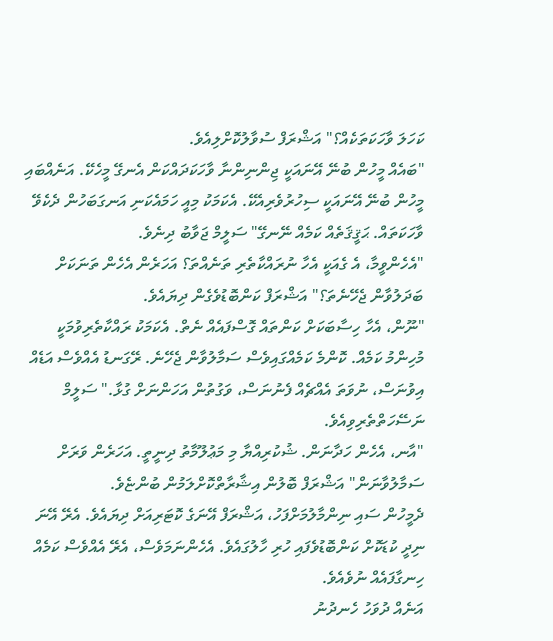ކަހަލަ ވާހަކަތަކެއް؟" އަޝްރަފް ސުވާލުކޮށްލިއެވެ.
"ބައެއް މީހުން ބުނޭ އޭނައަކީ ޖިންނިންނާ ވާހަކަދައްކަން އެނގޭ މީހެކޭ. އަނެއްބައި މީހުން ބުނޭ އޭނައަކީ ސިހުރުވެރިއެކޭ. އެކަމަކު މިއީ ހަމައެކަނި އަނގަބަހުން ދެކެވޭ ވާހަކަތައް. ޙަޤީޤަތެއް ކަމެއް ނޭނގޭ" ސަލީމް ޖަވާބު ދިނެވެ.
"އެހެންވީމާ، އެ ގެއަކީ އެހާ ނުރައްކާތެރި ތަނެއްތަ؟ އަހަރެން އެހެން ތަނަކަށް ބަދަލުވާން ޖެހޭނެތަ؟" އަޝްރަފް ކަންބޮޑުވެގެން ދިޔައެވެ.
"ނޫން، އެހާ ހިސާބަކަށް ކަންތައް ގޮސްފައެއް ނެތް. އެކަމަކު ރައްކާތެރިވުމަކީ މުހިންމު ކަމެއް. ކޮންމެ ކަމެއްގައިވެސް ސަމާލުވާން ޖެހޭނެ. ރޭގަނޑު އެއްވެސް އަޑެއް އިވުނަސް، ނުވަތަ އެއްޗެއް ފެނުނަސް، ވަގުތުން އަހަންނަށް ގުޅާ." ސަލީމް ނަސޭހަތްތެރިވިއެވެ.
"އާނ، އެހެން ހަދާނަން. ޝުކުރިއްޔާ މި މަޢުލޫމާތު ދިނީތީ. އަހަރެން ވަރަށް ސަމާލުވާނަން" އަޝްރަފް ބޮލުން އިޝާރާތްކޮށްލަމުން ބުންޏެވެ.
ދެމީހުން ސައި ނިންމާލުމަށްފަހު، އަޝްރަފް އޭނަގެ ކޮޓަރިއަށް ދިޔައެވެ. އެރޭ އޭނަ ނިދީ ކުޑަކޮށް ކަންބޮޑުވެފައި ހުރި ހާލުގައެވެ. އެހެންނަމަވެސް، އެރޭ އެއްވެސް ކަމެއް ހިނގާފައެއް ނުވެއެވެ.
އަނެއް ދުވަހު ހެނދުނު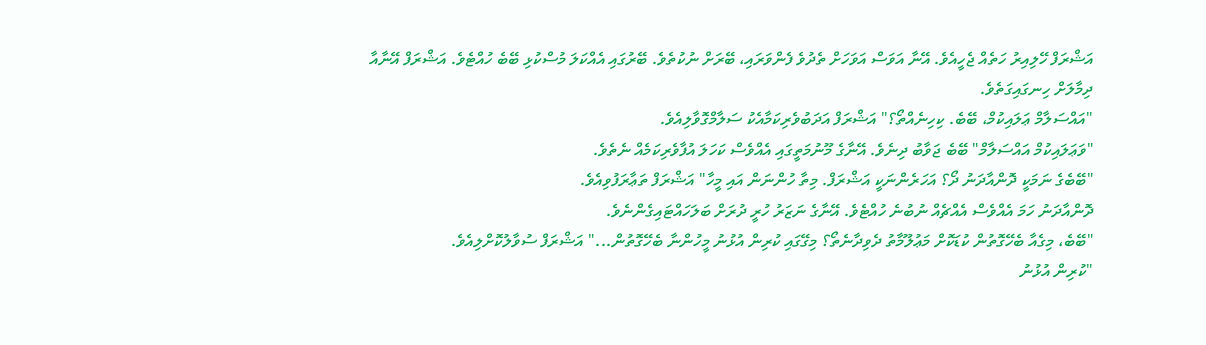އަޝްރަފް ހޭލިއިރު ހަތެއް ޖެހީއެވެ. އޭނާ އަވަސް އަވަހަށް ތެދުވެ ފެންވަރައި، ބޭރަށް ނުކުތެވެ. ބޭރުގައި އެއްކަލަ މުސްކުޅި ބޭބެ ހުއްޓެވެ. އަޝްރަފް އޭނާއާ ދިމާލަށް ހިނގައިގަތެވެ.
"އައްސަލާމް ޢަލައިކުމް، ބޭބެ. ކިހިނެއްތޯ؟" އަޝްރަފް އަދަބުވެރިކަމާއެކު ސަލާމްގޮވާލިއެވެ.
"ވަޢަލައިކުމް އައްސަލާމް" ބޭބެ ޖަވާބު ދިނެވެ. އޭނާގެ މޫނުމަތީގައި އެއްވެސް ކަހަލަ އުފާވެރިކަމެއް ނެތެވެ.
"ބޭބެގެ ނަމަކީ ދޮންއާދަނު ދޯ؟ އަހަރެންނަކީ އަޝްރަފް. މިތާ ހުންނަން އައި މީހާ" އަޝްރަފް ތަޢާރަފުވިއެވެ.
ދޮންއާދަނު ހަމަ އެއްވެސް އެއްޗެއް ނުބުނެ ހުއްޓެވެ. އޭނާގެ ނަޒަރު ހުރީ ދުރަށް ބަލަހައްޓައިގެންނެވެ.
"ބޭބެ، މިގެއާ ބެހޭގޮތުން ކުޑަކޮށް މަޢުލޫމާތު ދެވިދާނެތޯ؟ މިގޭގައި ކުރިން އުޅުނު މީހުންނާ ބެހޭގޮތުން..." އަޝްރަފް ސުވާލުކޮށްލިއެވެ.
"ކުރިން އުޅުނު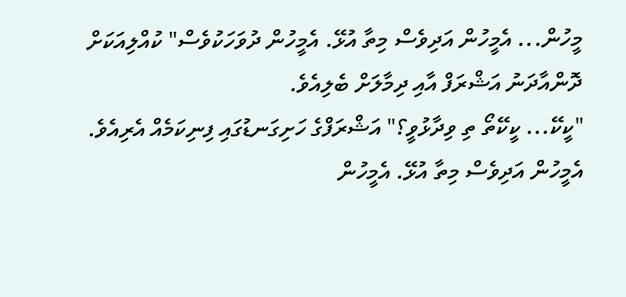މީހުން... އެމީހުން އަދިވެސް މިތާ އުޅޭ. އެމީހުން ދުވަހަކުވެސް" ކުއްލިއަކަށް ދޮންއާދަނު އަޝްރަފް އާއި ދިމާލަށް ބެލިއެވެ.
"ކީކޭ... ކީކޭތޯ ތި ވިދާޅުވީ؟" އަޝްރަފްގެ ހަށިގަނޑުގައި ފިނިކަމެއް އެރިއެވެ.
އެމީހުން އަދިވެސް މިތާ އުޅޭ. އެމީހުން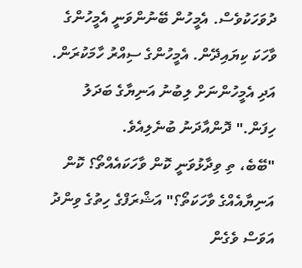ދުވަހަކުވެސް. އެމީހުން ބޭނުންވަނީ އެމީހުންގެ ވާހަކަ ކިޔައިދޭން. އެމީހުންގެ ސިއްރު ހާމަކުރަން. އަދި އެމީހުންނަށް ލިބުނު އަނިޔާގެ ބަދަލު ހިފަން." ދޮންއާދަނު ބުނެލިއެވެ.
"ބޭބެ، ތި ވިދާޅުވަނީ ކޮން ވާހަކައެއްތޯ؟ ކޮން އަނިޔާއެއްގެ ވާހަކަތޯ؟" އަޝްރަފްގެ ހިތުގެ ވިންދު އަވަސް ވެގެން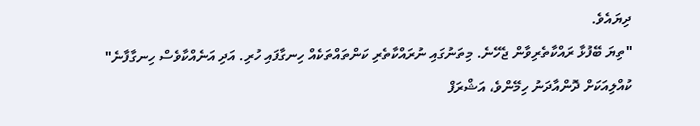ދިޔައެވެ.
"ތިޔަ ބޭފުޅާ ރައްކާތެރިވާން ޖެހޭނެ. މިތަނުގައި ނުރައްކާތެރި ކަންތައްތަކެއް ހިނގާފައި ހުރި. އަދި އަނެއްކާވެސް ހިނގާފާނެ" ކުއްލިއަކަށް ދޮންއާދަނު ހިމޭންވެ، އަޝްރަފް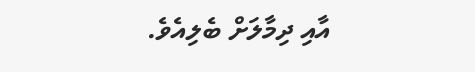އާއި ދިމާލަށް ބެލިއެވެ.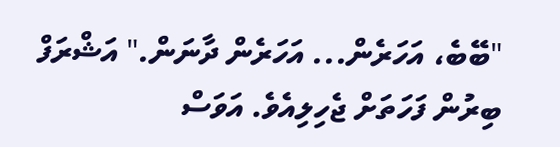"ބޭބެ، އަހަރެން... އަހަރެން ދާނަން." އަޝްރަފް ބިރުން ފަހަތަށް ޖެހިލިއެވެ. އަވަސް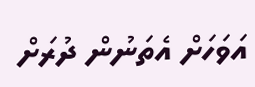އަވަހަށް އެތަނުން ދުރަށް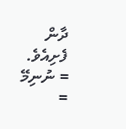ދާން ފެށިއެވެ.
= ނުނިމޭ =